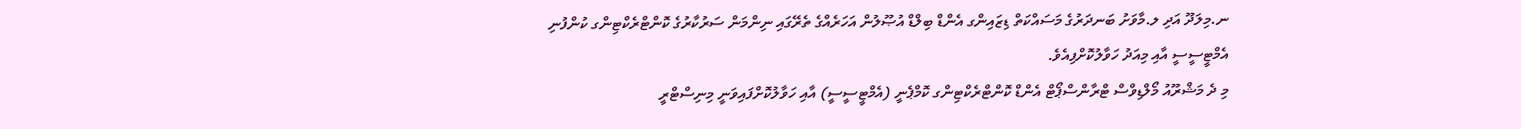ނ.މިލަދޫ އަދި ލ.މާވަށު ބަނދަރުގެ މަސައްކަތް ޑިޒައިންގ އެންޑް ބިލްޑް އުޞޫލުން އަހަރެއްގެ ތެރޭގައި ނިންމަން ސަރުކާރުގެ ކޮންޓްރެކްޓިންގ ކުންފުނި އެމްޓީސީސީ އާއި މިއަދު ހަވާލުކޮށްފިއެވެ.
މި ދެ މަޝްރޫއު މޯލްޑިވްސް ޓްރާންސްޕޯޓް އެންޑް ކޮންޓްރެކްޓިންގ ކޮމްޕެނީ (އެމްޓީސީސީ) އާއި ހަވާލުކޮށްފައިވަނީ މިނިސްޓްރީ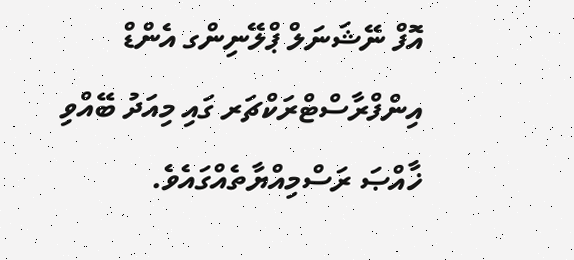އޮފް ނޭޝަނަލް ޕްލޭނިންގ އެންޑް އިންފްރާސްޓްރަކްޗަރ ގައި މިއަދު ބޭއްވި ޚާއްޞަ ރަސްމިއްޔާތެއްގައެވެ.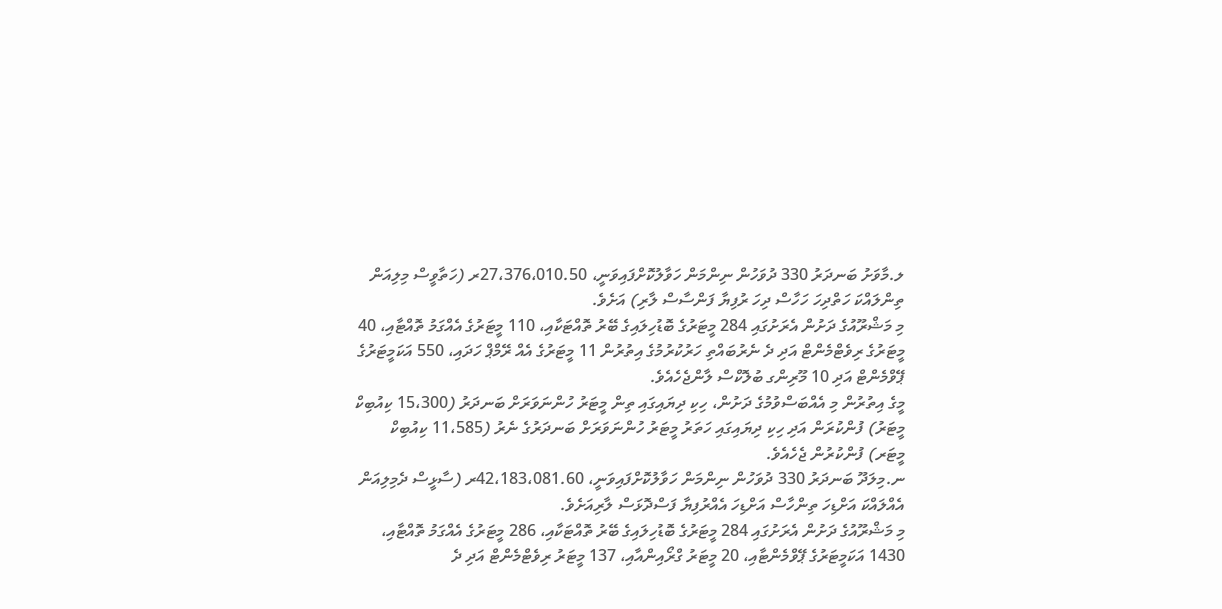ލ.މާވަށު ބަނދަރު 330 ދުވަހުން ނިންމަން ހަވާލުކޮށްފައިވަނީ، 27،376،010.50ރ (ހަތާވީސް މިލިއަން ތިންލައްކަ ހަތްދިހަ ހަހާސް ދިހަ ރުފިޔާ ފަންސާސް ލާރި) އަށެވެ.
މި މަޝްރޫއުގެ ދަށުން އެރަށުގައި 284 މީޓަރުގެ ބޮޑުހިލައިގެ ބޭރު ތޮއްޓަކާއި، 110 މީޓަރުގެ އެއްގަމު ތޮއްޓާއި، 40 މީޓަރުގެ ރިވެޓްމެންޓް އަދި ދެ ނެރުބައްތި ހަރުކުރުމުގެ އިތުރުން 11 މީޓަރުގެ އެއް ރޭމްޕް ހަދައި، 550 އަކަމީޓަރުގެ ޕޭވްމެންޓް އަދި 10 މޫރިންގ ބުލޮކްސް ލާންޖެހެއެވެ.
މީގެ އިތުރުން މި އެއްބަސްވުމުގެ ދަށުން، ހިކި ދިޔައިގައި ތިން މީޓަރު ހުންނަވަރަށް ބަނދަރު (15،300 ކިއުބިކް މީޓަރު) ފުންކުރަން އަދި ހިކި ދިޔައިގައި ހަތަރު މީޓަރު ހުންނަވަރަށް ބަނދަރުގެ ނެރު (11،585 ކިއުބިކް މީޓަރ) ފުންކުރުން ޖެހެއެވެ.
ނ.މިލަދޫ ބަނދަރު 330 ދުވަހުން ނިންމަން ހަވާލުކޮށްފައިވަނީ، 42،183،081.60ރ (ސާޅީސް ދެމިލިއަން އެއްލައްކަ އަށްޑިހަ ތިންހާސް އަށްޑިހަ އެއްރުފިޔާ ފަސްދޮޅަސް ލާރިއަށެވެ.
މި މަޝްރޫއުގެ ދަށުން އެރަށުގައި 284 މީޓަރުގެ ބޮޑުހިލައިގެ ބޭރު ތޮއްޓަކާއި، 286 މީޓަރުގެ އެއްގަމު ތޮއްޓާއި، 1430 އަކަމީޓަރުގެ ޕޭވްމެންޓާއި، 20 މީޓަރު ގްރޯއިންއާއި، 137 މީޓަރު ރިވެޓްމެންޓް އަދި ދެ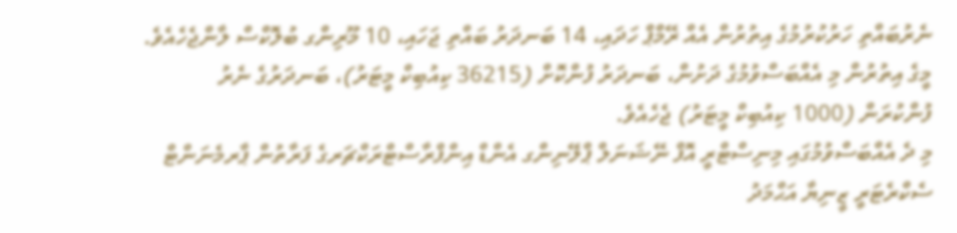ނެރުބައްތި ހަރުކުރުމުގެ އިތުރުން އެއް ރޭމްޕް ހަދައި، 14 ބަނދަރު ބައްތި ޖަހައި، 10 މޫރިންގ ބުލޮކްސް ލާންޖެހެއެވެ.
މީގެ އިތުރުން މި އެއްބަސްވުމުގެ ދަށުން، ބަނދަރު ފުންކޮށް (36215 ކިއުބިކް މީޓަރު)، ބަނދަރުގެ ނެރު ފުންކުރަން (1000 ކިއުބިކް މީޓަރު) ޖެހެއެވެ.
މި ދެ އެއްބަސްވުމުގައި މިނިސްޓްރީ އޮފް ނޭޝަނަލް ޕްލޭނިންގ އެންޑް އިންފްރާސްޓްރަކްޗަރގެ ފަރާތުން ޕާރމެނަންޓް ސެކްރެޓަރީ ޒީނިޔާ އަޙްމަދު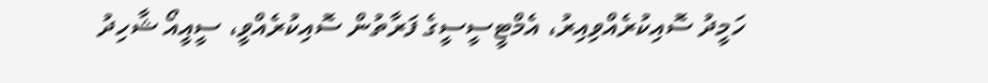ހަމީދު ސޮއިކުރެއްވިއިރު، އެމްޓީސީސީގެ ފަރާތުން ސޮއިކުރެއްވީ، ސީއީއޯ ޝާހިދު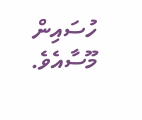ހުސައިން މޫސާއެވެ.